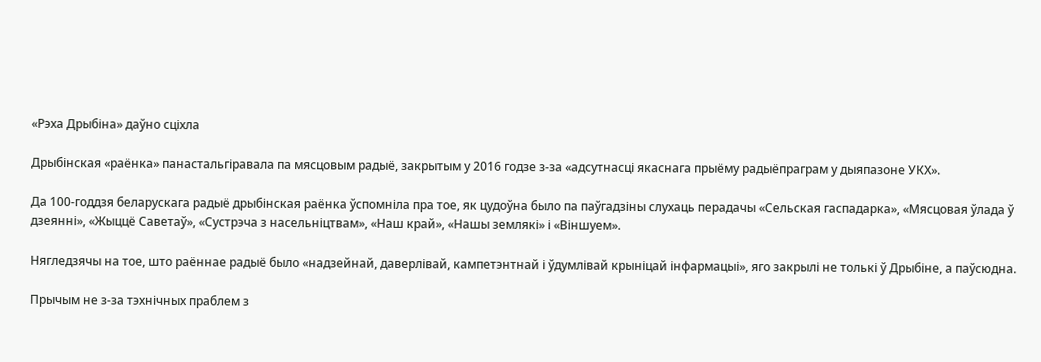«Рэха Дрыбіна» даўно сціхла

Дрыбінская «раёнка» панастальгіравала па мясцовым радыё, закрытым у 2016 годзе з-за «адсутнасці якаснага прыёму радыёпраграм у дыяпазоне УКХ».

Да 100-годдзя беларускага радыё дрыбінская раёнка ўспомніла пра тое, як цудоўна было па паўгадзіны слухаць перадачы «Сельская гаспадарка», «Мясцовая ўлада ў дзеянні», «Жыццё Саветаў», «Сустрэча з насельніцтвам», «Наш край», «Нашы землякі» і «Віншуем».

Нягледзячы на тое, што раённае радыё было «надзейнай, даверлівай, кампетэнтнай і ўдумлівай крыніцай інфармацыі», яго закрылі не толькі ў Дрыбіне, а паўсюдна.

Прычым не з-за тэхнічных праблем з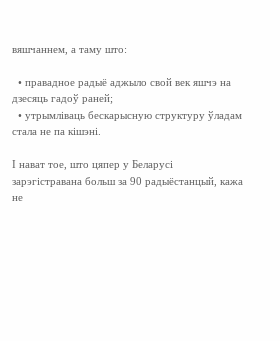вяшчаннем, а таму што:

  • правадное радыё аджыло свой век яшчэ на дзесяць гадоў раней;
  • утрымліваць бескарысную структуру ўладам стала не па кішэні.

І нават тое, што цяпер у Беларусі зарэгістравана больш за 90 радыёстанцый, кажа не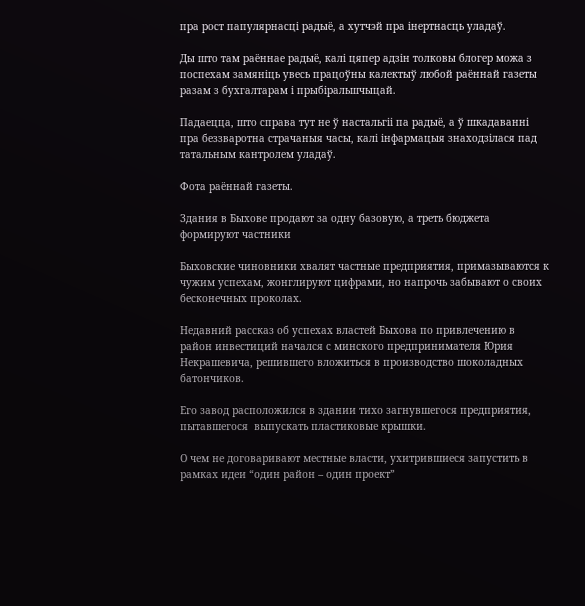пра рост папулярнасці радыё, а хутчэй пра інертнасць уладаў.

Ды што там раённае радыё, калі цяпер адзін толковы блогер можа з поспехам замяніць увесь працоўны калектыў любой раённай газеты разам з бухгалтарам і прыбіральшчыцай.

Падаецца, што справа тут не ў настальгіі па радыё, а ў шкадаванні пра беззваротна страчаныя часы, калі інфармацыя знаходзілася пад татальным кантролем уладаў.

Фота раённай газеты.

Здания в Быхове продают за одну базовую, а треть бюджета формируют частники

Быховские чиновники хвалят частные предприятия, примазываются к чужим успехам, жонглируют цифрами, но напрочь забывают о своих бесконечных проколах.

Недавний рассказ об успехах властей Быхова по привлечению в район инвестиций начался с минского предпринимателя Юрия Некрашевича, решившего вложиться в производство шоколадных батончиков.

Его завод расположился в здании тихо загнувшегося предприятия, пытавшегося  выпускать пластиковые крышки.

О чем не договаривают местные власти, ухитрившиеся запустить в рамках идеи “один район – один проект”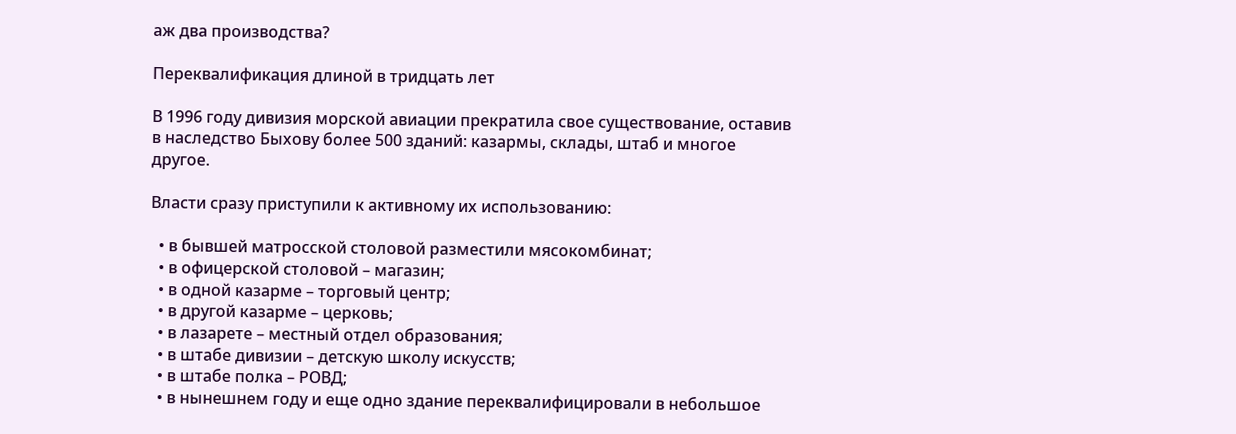аж два производства?

Переквалификация длиной в тридцать лет

В 1996 году дивизия морской авиации прекратила свое существование, оставив в наследство Быхову более 500 зданий: казармы, склады, штаб и многое другое.

Власти сразу приступили к активному их использованию:

  • в бывшей матросской столовой разместили мясокомбинат;
  • в офицерской столовой – магазин;
  • в одной казарме – торговый центр;
  • в другой казарме – церковь;
  • в лазарете – местный отдел образования;
  • в штабе дивизии – детскую школу искусств;
  • в штабе полка – РОВД;
  • в нынешнем году и еще одно здание переквалифицировали в небольшое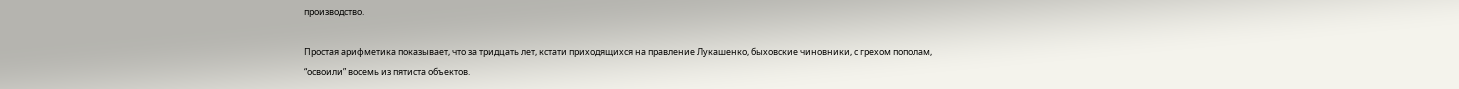производство.

Простая арифметика показывает, что за тридцать лет, кстати приходящихся на правление Лукашенко, быховские чиновники, с грехом пополам, “освоили” восемь из пятиста объектов.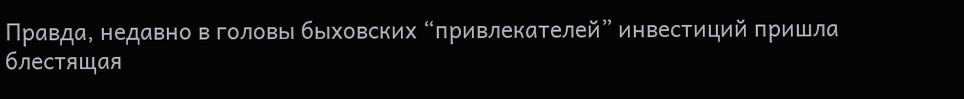Правда, недавно в головы быховских “привлекателей” инвестиций пришла блестящая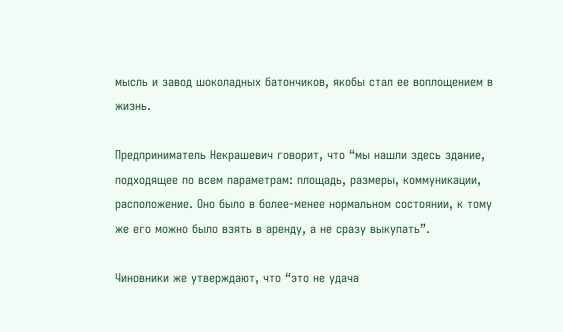мысль и завод шоколадных батончиков, якобы стал ее воплощением в жизнь.

Предприниматель Некрашевич говорит, что “мы нашли здесь здание, подходящее по всем параметрам: площадь, размеры, коммуникации, расположение. Оно было в более-менее нормальном состоянии, к тому же его можно было взять в аренду, а не сразу выкупать”.

Чиновники же утверждают, что “это не удача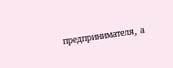предпринимателя, а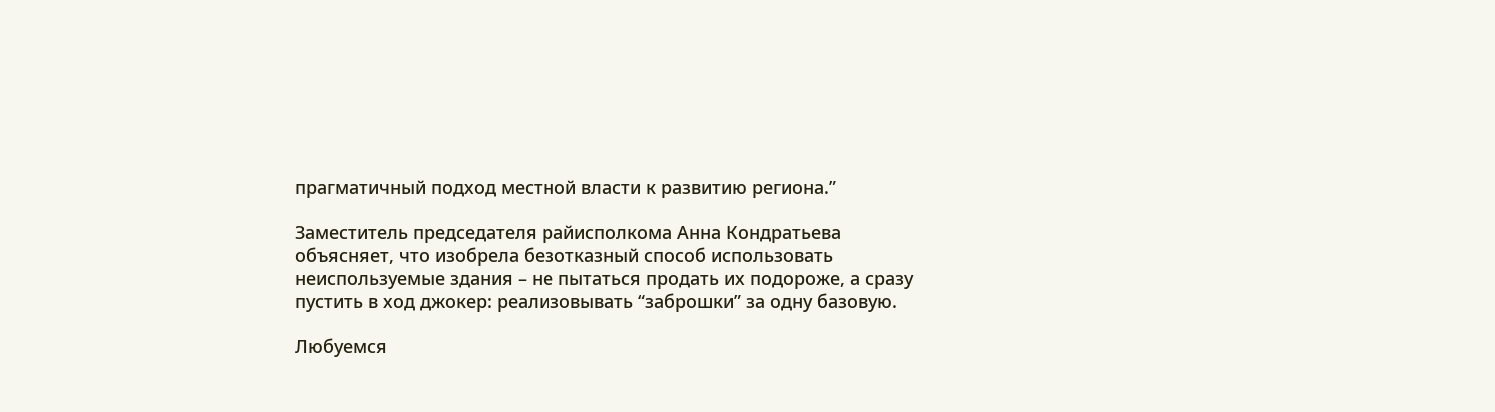прагматичный подход местной власти к развитию региона.”

Заместитель председателя райисполкома Анна Кондратьева объясняет, что изобрела безотказный способ использовать неиспользуемые здания – не пытаться продать их подороже, а сразу пустить в ход джокер: реализовывать “заброшки” за одну базовую.

Любуемся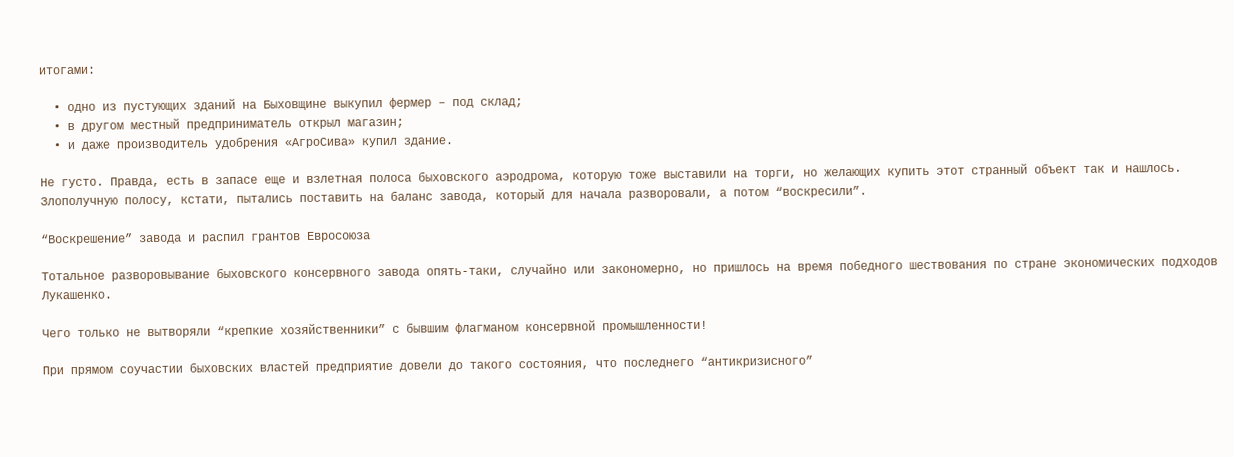итогами:

  • одно из пустующих зданий на Быховщине выкупил фермер – под склад;
  • в другом местный предприниматель открыл магазин;
  • и даже производитель удобрения «АгроСива» купил здание.

Не густо. Правда, есть в запасе еще и взлетная полоса быховского аэродрома, которую тоже выставили на торги, но желающих купить этот странный объект так и нашлось. Злополучную полосу, кстати, пытались поставить на баланс завода, который для начала разворовали, а потом “воскресили”.

“Воскрешение” завода и распил грантов Евросоюза

Тотальное разворовывание быховского консервного завода опять-таки, случайно или закономерно, но пришлось на время победного шествования по стране экономических подходов Лукашенко.

Чего только не вытворяли “крепкие хозяйственники” с бывшим флагманом консервной промышленности!

При прямом соучастии быховских властей предприятие довели до такого состояния, что последнего “антикризисного”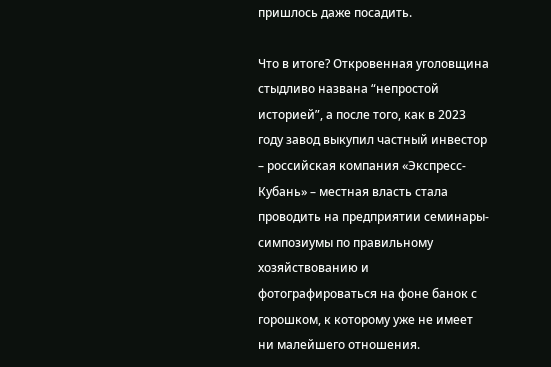пришлось даже посадить.

Что в итоге? Откровенная уголовщина стыдливо названа “непростой историей”, а после того, как в 2023 году завод выкупил частный инвестор – российская компания «Экспресс-Кубань» – местная власть стала проводить на предприятии семинары-симпозиумы по правильному хозяйствованию и фотографироваться на фоне банок с горошком, к которому уже не имеет ни малейшего отношения.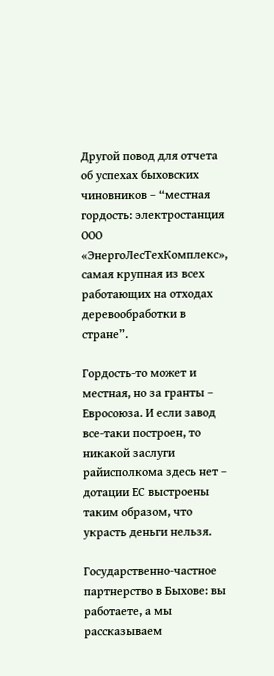Другой повод для отчета об успехах быховских чиновников – “местная гордость: электростанция ООО «ЭнергоЛесТехКомплекс», самая крупная из всех работающих на отходах деревообработки в стране”.

Гордость-то может и местная, но за гранты – Евросоюза. И если завод все-таки построен, то никакой заслуги райисполкома здесь нет – дотации ЕС выстроены таким образом, что украсть деньги нельзя.

Государственно-частное партнерство в Быхове: вы работаете, а мы рассказываем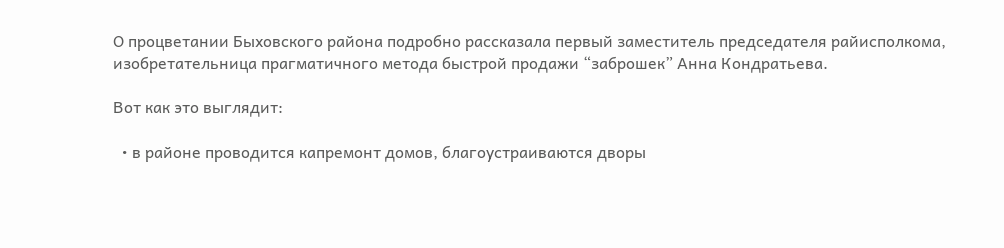О процветании Быховского района подробно рассказала первый заместитель председателя райисполкома, изобретательница прагматичного метода быстрой продажи “заброшек” Анна Кондратьева.

Вот как это выглядит:

  • в районе проводится капремонт домов, благоустраиваются дворы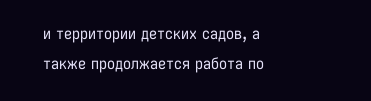и территории детских садов, а также продолжается работа по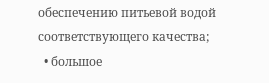обеспечению питьевой водой соответствующего качества;
  • большое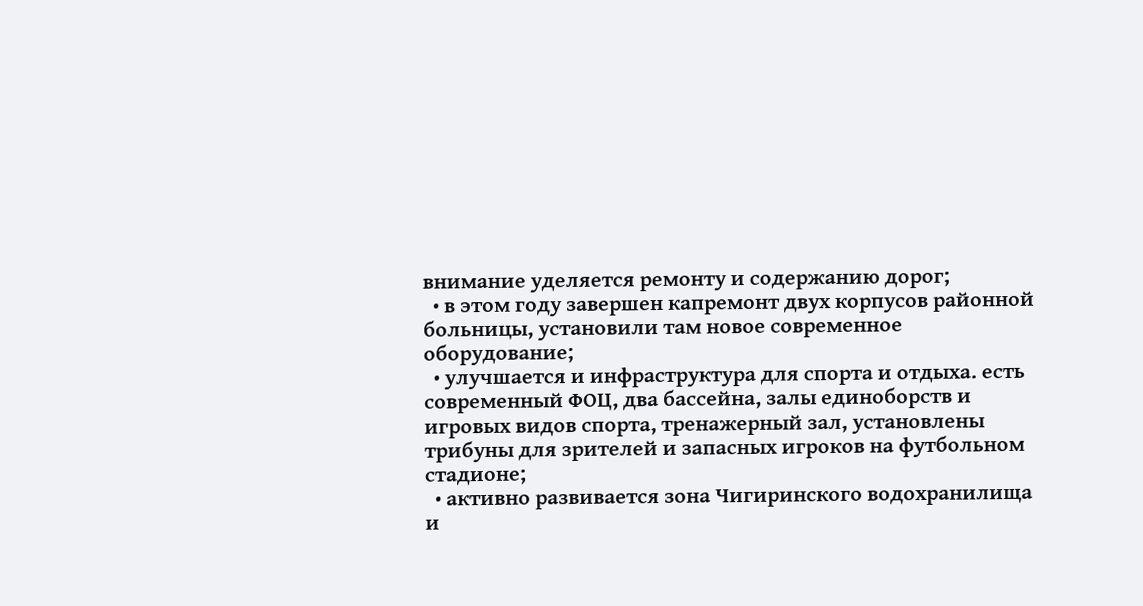внимание уделяется ремонту и содержанию дорог;
  • в этом году завершен капремонт двух корпусов районной больницы, установили там новое современное оборудование;
  • улучшается и инфраструктура для спорта и отдыха. есть современный ФОЦ, два бассейна, залы единоборств и игровых видов спорта, тренажерный зал, установлены трибуны для зрителей и запасных игроков на футбольном стадионе;
  • активно развивается зона Чигиринского водохранилища и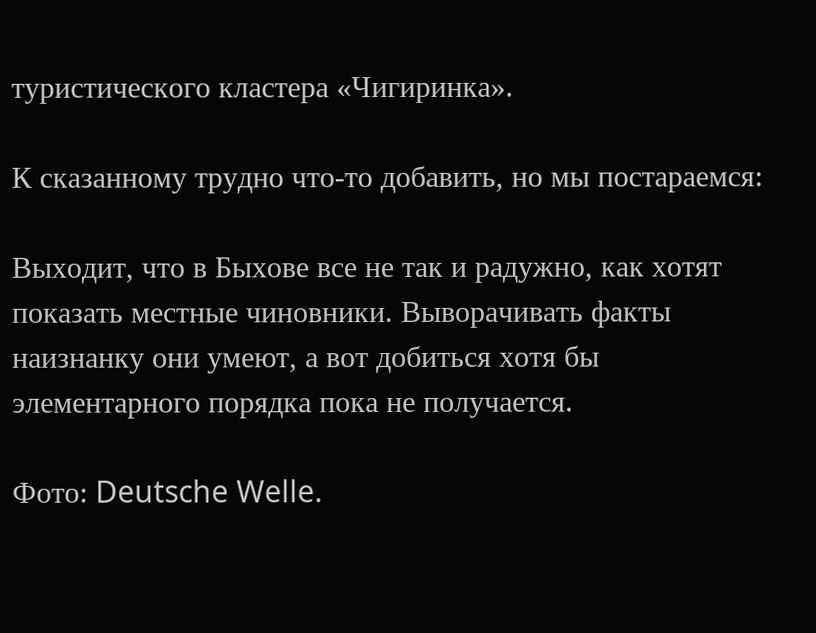туристического кластера «Чигиринка».

К сказанному трудно что-то добавить, но мы постараемся:

Выходит, что в Быхове все не так и радужно, как хотят показать местные чиновники. Выворачивать факты наизнанку они умеют, а вот добиться хотя бы элементарного порядка пока не получается.

Фото: Deutsche Welle.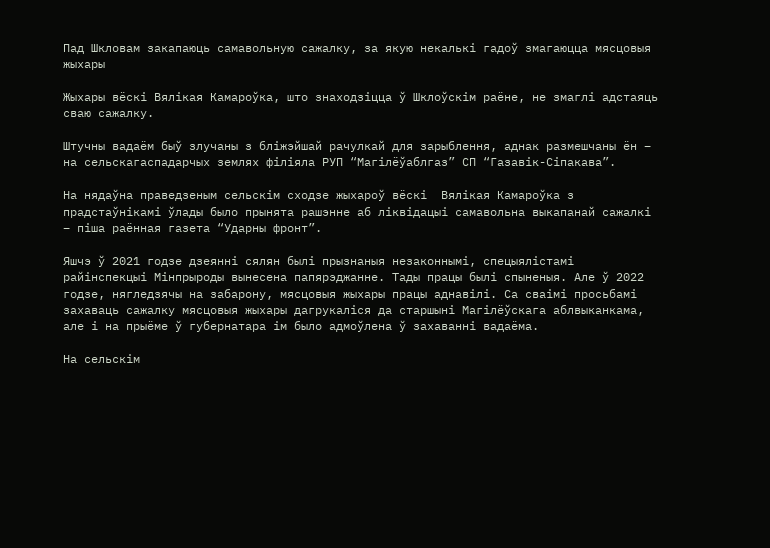Пад Шкловам закапаюць самавольную сажалку, за якую некалькі гадоў змагаюцца мясцовыя жыхары

Жыхары вёскі Вялікая Камароўка, што знаходзіцца ў Шклоўскім раёне, не змаглі адстаяць сваю сажалку.

Штучны вадаём быў злучаны з бліжэйшай рачулкай для зарыблення, аднак размешчаны ён – на сельскагаспадарчых землях філіяла РУП “Магілёўаблгаз” СП “Газавік-Сіпакава”.

На нядаўна праведзеным сельскім сходзе жыхароў вёскі  Вялікая Камароўка з прадстаўнікамі ўлады было прынята рашэнне аб ліквідацыі самавольна выкапанай сажалкі – піша раённая газета “Ударны фронт”.

Яшчэ ў 2021 годзе дзеянні сялян былі прызнаныя незаконнымі, спецыялістамі райінспекцыі Мінпрыроды вынесена папярэджанне. Тады працы былі спыненыя. Але ў 2022 годзе, нягледзячы на забарону, мясцовыя жыхары працы аднавілі. Са сваімі просьбамі захаваць сажалку мясцовыя жыхары дагрукаліся да старшыні Магілёўскага аблвыканкама, але і на прыёме ў губернатара ім было адмоўлена ў захаванні вадаёма.

На сельскім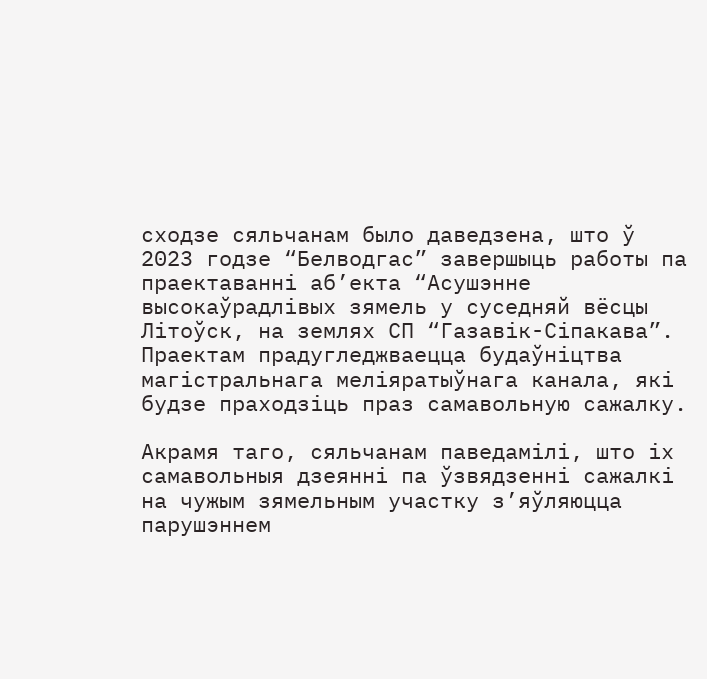сходзе сяльчанам было даведзена, што ў 2023 годзе “Белводгас” завершыць работы па праектаванні аб’екта “Асушэнне высокаўрадлівых зямель у суседняй вёсцы Літоўск, на землях СП “Газавік-Сіпакава”. Праектам прадугледжваецца будаўніцтва магістральнага меліяратыўнага канала, які будзе праходзіць праз самавольную сажалку.

Акрамя таго, сяльчанам паведамілі, што іх самавольныя дзеянні па ўзвядзенні сажалкі на чужым зямельным участку з’яўляюцца парушэннем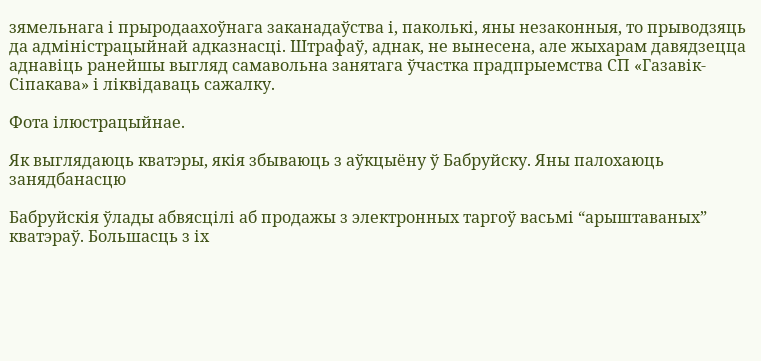зямельнага і прыродаахоўнага заканадаўства і, паколькі, яны незаконныя, то прыводзяць да адміністрацыйнай адказнасці. Штрафаў, аднак, не вынесена, але жыхарам давядзецца аднавіць ранейшы выгляд самавольна занятага ўчастка прадпрыемства СП «Газавік-Сіпакава» і ліквідаваць сажалку.

Фота ілюстрацыйнае.

Як выглядаюць кватэры, якія збываюць з аўкцыёну ў Бабруйску. Яны палохаюць занядбанасцю

Бабруйскія ўлады абвясцілі аб продажы з электронных таргоў васьмі “арыштаваных”  кватэраў. Большасць з іх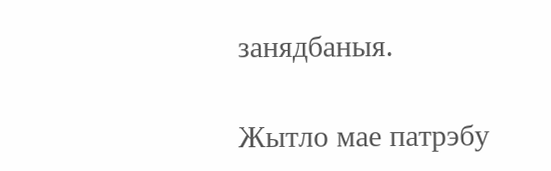занядбаныя.

Жытло мае патрэбу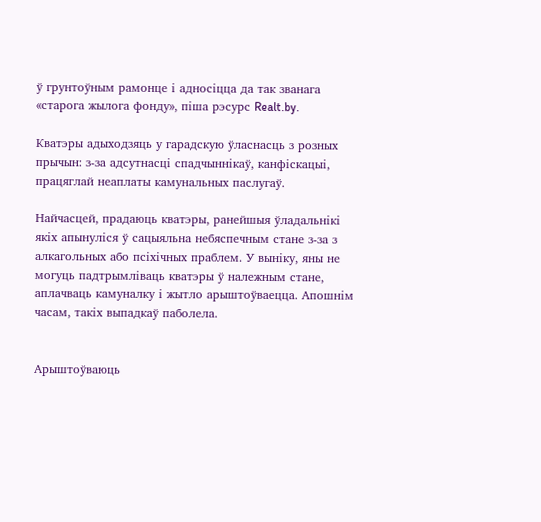ў грунтоўным рамонце і адносіцца да так званага «старога жылога фонду», піша рэсурс Realt.by.

Кватэры адыходзяць у гарадскую ўласнасць з розных прычын: з-за адсутнасці спадчыннікаў, канфіскацыі, працяглай неаплаты камунальных паслугаў.

Найчасцей, прадаюць кватэры, ранейшыя ўладальнікі якіх апынуліся ў сацыяльна небяспечным стане з-за з алкагольных або псіхічных праблем. У выніку, яны не могуць падтрымліваць кватэры ў належным стане, аплачваць камуналку і жытло арыштоўваецца. Апошнім часам, такіх выпадкаў паболела.


Арыштоўваюць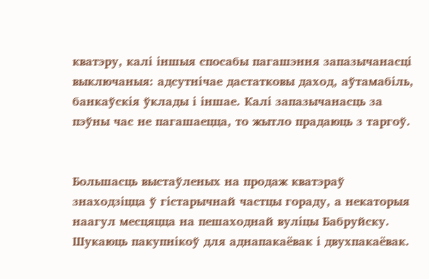кватэру, калі іншыя спосабы пагашэння запазычанасці выключаныя: адсутнічае дастатковы даход, аўтамабіль, банкаўскія ўклады і іншае. Калі запазычанасць за пэўны час не пагашаецца, то жытло прадаюць з таргоў.


Большасць выстаўленых на продаж кватэраў знаходзіцца ў гістарычнай частцы гораду, а некаторыя наагул месцяцца на пешаходнай вуліцы Бабруйску. Шукаюць пакупнікоў для аднапакаёвак і двухпакаёвак.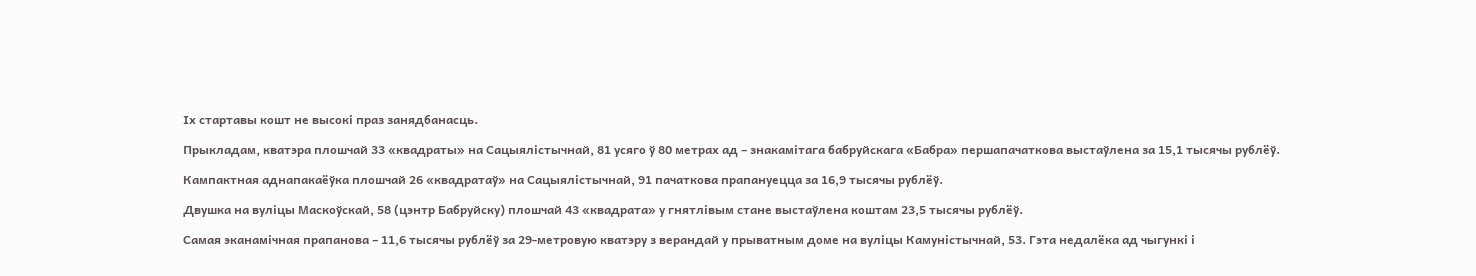Іх стартавы кошт не высокі праз занядбанасць.

Прыкладам, кватэра плошчай 33 «квадраты» на Сацыялістычнай, 81 усяго ў 80 метрах ад – знакамітага бабруйскага «Бабра» першапачаткова выстаўлена за 15,1 тысячы рублёў.

Кампактная аднапакаёўка плошчай 26 «квадратаў» на Сацыялістычнай, 91 пачаткова прапануецца за 16,9 тысячы рублёў.

Двушка на вуліцы Маскоўскай, 58 (цэнтр Бабруйску) плошчай 43 «квадрата» у гнятлівым стане выстаўлена коштам 23,5 тысячы рублёў.

Самая эканамічная прапанова – 11,6 тысячы рублёў за 29-метровую кватэру з верандай у прыватным доме на вуліцы Камуністычнай, 53. Гэта недалёка ад чыгункі і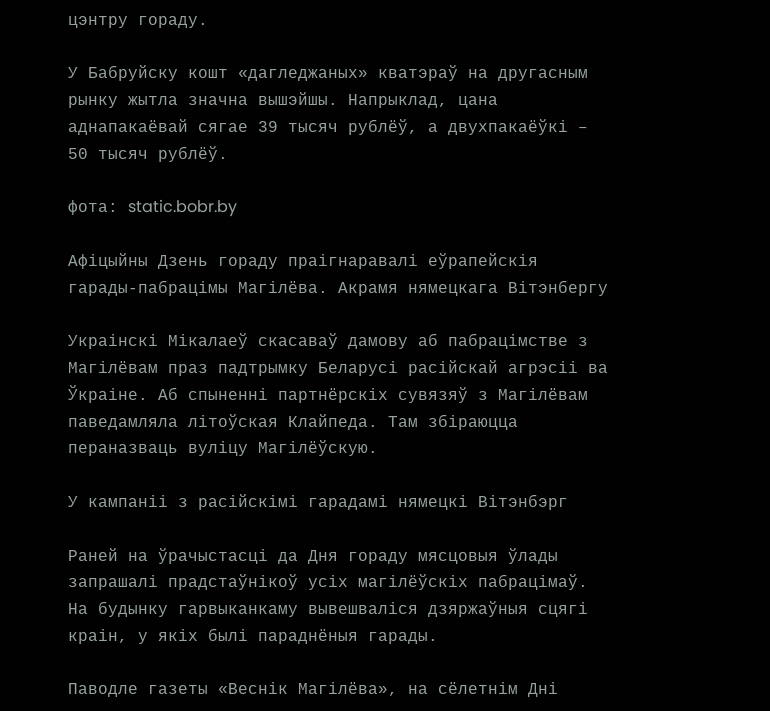цэнтру гораду.

У Бабруйску кошт «дагледжаных» кватэраў на другасным рынку жытла значна вышэйшы. Напрыклад, цана аднапакаёвай сягае 39 тысяч рублёў, а двухпакаёўкі – 50 тысяч рублёў.

фота: static.bobr.by

Афіцыйны Дзень гораду праігнаравалі еўрапейскія гарады-пабрацімы Магілёва. Акрамя нямецкага Вітэнбергу

Украінскі Мікалаеў скасаваў дамову аб пабрацімстве з Магілёвам праз падтрымку Беларусі расійскай агрэсіі ва Ўкраіне. Аб спыненні партнёрскіх сувязяў з Магілёвам паведамляла літоўская Клайпеда. Там збіраюцца пераназваць вуліцу Магілёўскую.

У кампаніі з расійскімі гарадамі нямецкі Вітэнбэрг

Раней на ўрачыстасці да Дня гораду мясцовыя ўлады запрашалі прадстаўнікоў усіх магілёўскіх пабрацімаў. На будынку гарвыканкаму вывешваліся дзяржаўныя сцягі краін, у якіх былі параднёныя гарады.

Паводле газеты «Веснік Магілёва», на сёлетнім Дні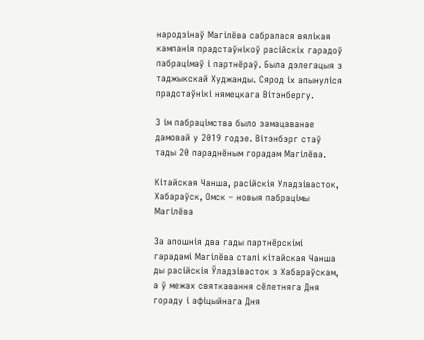народзінаў Магілёва сабралася вялікая кампанія прадстаўнікоў расійскіх гарадоў пабрацімаў і партнёраў. Была дэлегацыя з таджыкскай Худжанды. Сярод іх апынуліся прадстаўнікі нямецкага Вітэнбергу.

З ім пабрацімства было замацаванае дамовай у 2019 годзе. Вітэнбэрг стаў тады 20 параднёным горадам Магілёва.

Кітайская Чанша, расійскія Уладзівасток, Хабараўск, Омск – новыя пабрацімы Магілёва

За апошнія два гады партнёрскімі гарадамі Магілёва сталі кітайская Чанша ды расійскія Ўладзівасток з Хабараўскам, а ў межах святкавання сёлетняга Дня гораду і афіцыйнага Дня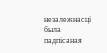незалежнасці была падпісаная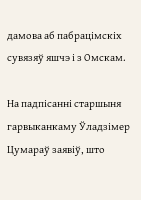дамова аб пабрацімскіх сувязяў яшчэ і з Омскам.

На падпісанні старшыня гарвыканкаму Ўладзімер Цумараў заявіў, што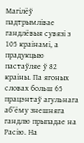Магілёў падтрымлівае гандлёвыя сувязі з 105 краінамі, а прадукцыю пастаўляе ў 82 краіны. Па ягоных словах больш 65 працэнтаў агульнага аб’ёму знешняга гандлю прыпадае на Расію. На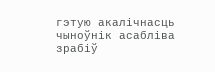гэтую акалічнасць чыноўнік асабліва зрабіў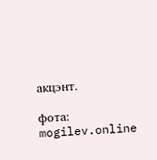акцэнт.

фота: mogilev.online